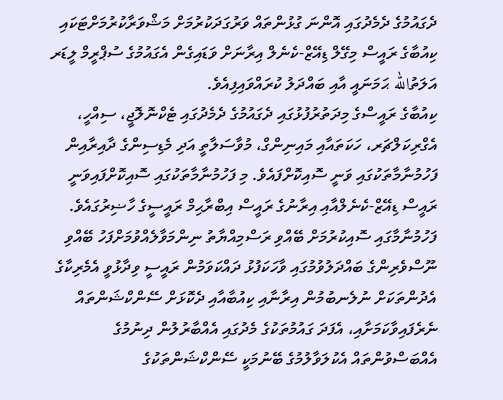ދެގައުމުގެ ދެމެދުގައި އޮންނަ ގުޅުންތައް ވަރުގަދަކުރުމަށް މަޝްވަރާކުރުމަށްޓަކައި ކިއުބާގެ ރައީސް މިގޭލް ޑިއޭޒް-ކެނެލް އިރާނަށް ވަޑައިގެން އެގައުމުގެ ސުޕްރީމް ލީޑަރ އަލަތުالله ޙަމަނައީ އާއި ބައްދަލު ކުރައްވައިފިއެވެ.
ކިއުބާގެ ރައީސްގެ މިދަތުރުފުޅުގައި ދެގައުމުގެ ދެމެދުގައި ޓެކްނޮލޮޖީ، ސިއްހީ، އެގްރިކަލްޗަރ، ހަކަތައާއި މައިނިންގް، މުވާސަލާތީ އަދި މެޑިސިންގެ ދާއިރާއިން ފަހުމުނާމާތަކުގައި ވަނީ ސޮއިކޮށްފައެވެ. މި ފަހުމުނާމާތަކުގައި ސޮއިކޮށްފައިވަނީ ރައީސް ޑިއޭޒް-ކެނެލްއާއި އިރާނުގެ ރައީސް އިބްރާޙިމް ރައީސީގެ ހާޟިރުގައެވެ.
ފަހުމުނާމާގައި ސޮއިކުރުމަށް ބޭއްވި ރަސްމިއްޔާތު ނިންމަވާލެއްވުމަށްފަހު ބޭއްވި ނޫސްވެރިންގެ ބައްދަލުވުމުގައި ވާހަކަފުޅު ދައްކަވަމުން ރައީސީ ވިދާޅުވީ އެމެރިކާގެ އެދުންތަކަށް ނުލެނބުމުން އިރާނާއި ކިއުބާއާއި ދެކޮޅަށް ސޭންކްޝަންތައް ނެރެފައިވާކަމަށާއި، އެފަދަ ގައުމުތަކުގެ މެދުގައި އެއްބާރުލުން ދިނުމުގެ އެއްބަސްވުންތައް އެކުލަވާލުމުގެ ބޭނުމަކީ ސޭންކްޝަންތަކުގެ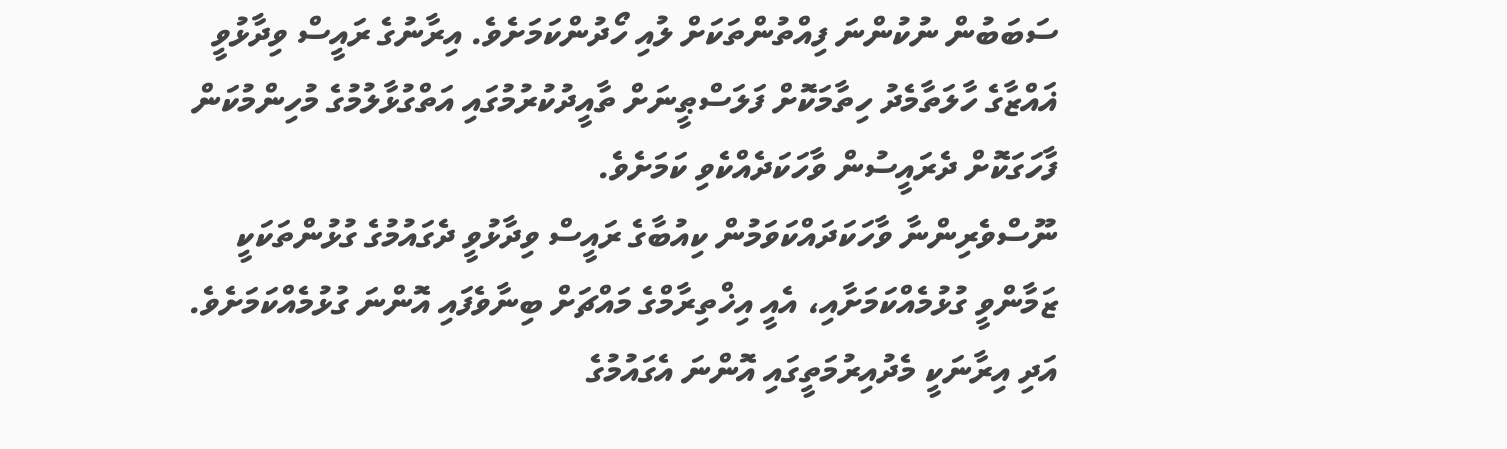ސަބަބުން ނުކުންނަ ފިއްތުންތަކަށް ލުއި ހޯދުންކަމަށެވެ. އިރާނުގެ ރައީސް ވިދާޅުވީ ޣައްޒާގެ ހާލަތާމެދު ހިތާމަކޮށް ފަލަސްޠީނަށް ތާއީދުކުރުމުގައި އަތްގުޅާލުމުގެ މުހިންމުކަން ފާހަގަކޮށް ދެރައީސުން ވާހަކަދެއްކެވި ކަމަށެވެ.
ނޫސްވެރިންނާ ވާހަކަދައްކަވަމުން ކިއުބާގެ ރައީސް ވިދާޅުވީ ދެގައުމުގެ ގުޅުންތަކަކީ ޒަމާންވީ ގުޅުމެއްކަމަށާއި، އެއީ އިޚްތިރާމްގެ މައްޗަށް ބިނާވެފައި އޮންނަ ގުޅުމެއްކަމަށެވެ.
އަދި އިރާނަކީ މެދުއިރުމަތީގައި އޮންނަ އެގައުމުގެ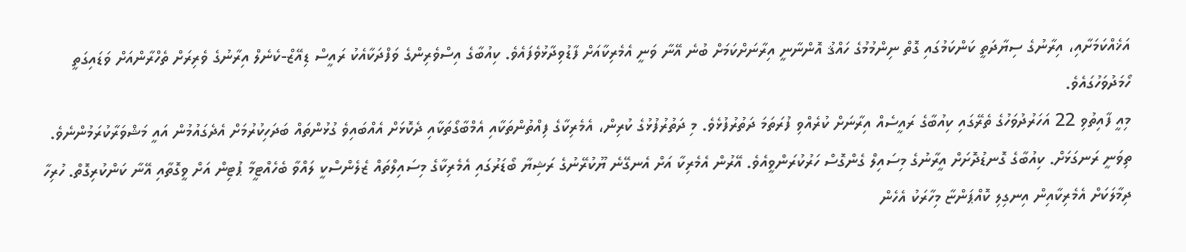އަޚެއްކަމަށާއި، އިރާނުގެ ސިޔާދަތީ ކަންކަމުގައި ގޮތް ނިންމުމުގެ ހައްޤު އޮންނާނީ އިރާނަށްކަމަށް ބުނެ އޭނާ ވަނީ އެމެރިކާއަށް ފާޑުވިދާޅުވެފައެވެ. ކިއުބާގެ އިސްވެރިންގެ ވަފްދަކާއެކު ރައީސް ޑިއޭޒް-ކެނެލް އިރާނުގެ ވެރިރަށް ތެހްރާންއަށް ވަޑައިގަތީ ހޯމަދުވަހުގައެވެ.
މިއީ ފާއިތުވި 22 އަހަރުދުވަހުގެ ތެރޭގައި ކިއުބާގެ ރައީސެއް އިރާނަށް ކުރެއްވި ފުރަތަމަ ދަތުރުފުޅެވެ. މި ދަތުރުފުޅުގެ ކުރިން، އެމެރިކާގެ ފިއްތުންތަކާއި އެމްބާގޯތަކާއި ދެކޮޅަށް އެއްބައިވެ ގުޅުންތައް ބަދަހިކުރުމަށް އެދެގައުމުން އައީ މަޝްވަރާކުރަމުންނެވެ.
ތިވަނީ ރަނގަޅަށް. ކިއުބާގެ ގޮނޑުދޮށަށް އީރާނުގެ މިސައިލް ގެންގޮސް ހަރުކުރަންވީއެވެ. އޭރުން އެމެރިކާ އަށް އެނގޭނެ ޔޫކުރޭނުގެ ރަޝިޔާ ބޯޑަރުގައި އެމެރިކާގެ މިސައިލްތައް ޒެލެންސްކީ ލައްވާ ބެހެއްޓީމާ ޕުޓިން އަށް ވީގޮތާއި އޭނާ ކަންކުރިގޮތް. ހުރިހާ ދިމާލަކަށް އެމެރިކާއިން އިނގިލި ކޮއްޕަންޏާ މިހާރަކު އެހެން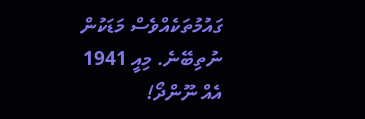ގައުމުތަކެއްވެސް މަޑަކުން ނުތިބޭނެ. މިއީ 1941 އެއް ނޫންދޯ!